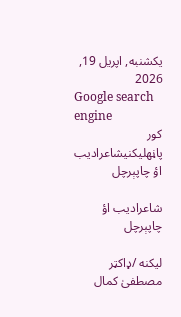یکشنبه, اپریل 19, 2026
Google search engine
کور پاڼهليکنيشاعراديب اؤ چاپېرچل

شاعراديب اؤ چاپېرچل

لیکنه /ډاکټر مصطفیٰ کمال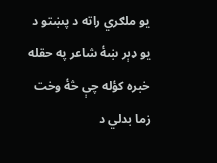يو ملګري راته د پښتو د يو ډېر ښۀ شاعر په حقله خبره کؤله چې څۀ وخت زما بدلي د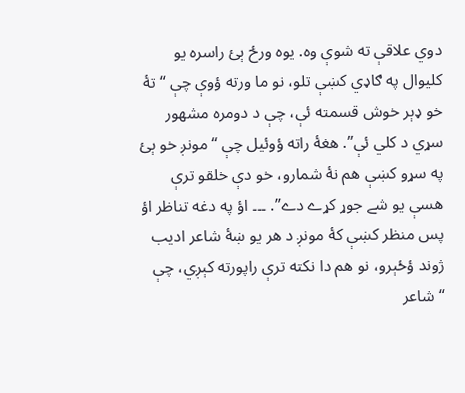دوي علاقې ته شوې وه. يوه ورځ ېئ راسره يو کليوال په ګاډي کښې تلو، نو ما ورته ؤوې چې “تۀ خو ډېر خوش قسمته ئې، چې د دومره مشهور سړي د کلي ئې”. هغۀ راته ؤوئيل چې “مونږ خو ېئ په سړو کښې هم نۀ شمارو، خو دې خلقو ترې هسې يو شے جوړ کړے دے”. ۔۔۔ اؤ په دغه تناظر اؤ پس منظر کښې کۀ مونږ د هر يو ښۀ شاعر اديب ژوند ؤځېرو، نو هم دا نکته ترې راپورته کېږي، چې “شاعر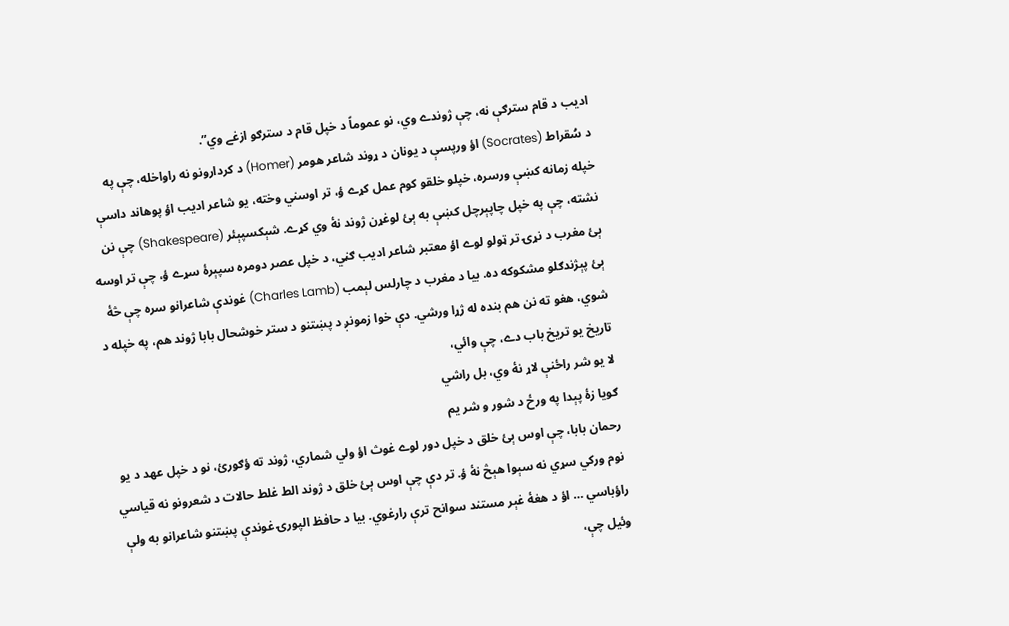اديب د قام سترګې نه، چې ژوندے وي، نو عموماً د خپل قام د سترګو ازغے وي”.
د سُقراط (Socrates) اؤ ورپسې د يونان د ړوند شاعر هومر (Homer) د کردارونو نه راواخله، چې په خپله زمانه کښې ورسره، خپلو خلقو کوم عمل کړے ؤ، تر اوسني وخته، يو شاعر اديب اؤ پوهاند داسې نشته، چې په خپل چاپېرچل کښې به ېئ لوغړن ژوند نۀ وي کړے. شېکسپېئر (Shakespeare) چې نن ېئ مغرب د نړۍ تر ټولو لوے اؤ معتبر شاعر اديب ګڼي، د خپل عصر دومره سپېرۀ سړے ؤ، چې تر اوسه ېئ پېژندګلو مشکوکه ده. بيا د مغرب د چارلس لېمب (Charles Lamb) غوندې شاعرانو سره چې څۀ شوي، هغو ته نن هم بنده له ژړا ورشي. دې خوا زمونږ د پښتنو د ستر خوشحال بابا ژوند هم، په خپله د تاريخ يو تريخ باب دے، چې وائي،
لا يو شر راځنې لاړ نۀ وي، بل راشي
ګويا زۀ پېدا په ورځ د شور و شر يم
رحمان بابا، چې اوس ېئ خلق د خپل دور لوے غوث اؤ ولي شماري، ژوند ته ؤګورئ، نو د خپل عهد د يو نوم ورکي سړي نه سېوا هېڅ نۀ ؤ. تر دې چې اوس ېئ خلق د ژوند الط غلط حالات د شعرونو نه قياسي راؤباسي … اؤ د هغۀ غېر مستند سوانح ترې رارغوي. بیا د حافظ الپورۍ غوندې پښتنو شاعرانو به ولې وئيل چې،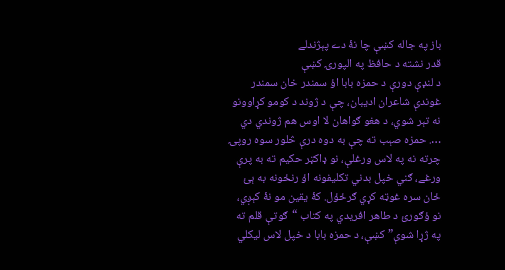باز په جاله کښې چا نۀ دے پېژندلے
قدر نشته د حافظ په الپورۍ کښې
د لنډې دورې د حمزه بابا اؤ سمندر خان سمندر غوندې شاعران اديبان، چې د ژوند د کومو کړاوونو نه تېر شوي، د هغو ګواهان لا اوس هم ژوندي دي …. حمزه صېب ته چې به دوه درې څلور سوه روپۍ چرته نه په لاس ورغلې، نو ډاکټر حکيم ته به پرې ورغے، ګني خپل بدني تکليفونه اؤ رنځونه به ېئ ځان سره غوټه کړي ګرځؤل. کۀ يقين مو نۀ کېږي، نو ؤګورئ د طاهر افريدي په کتاب “ګوتې قلم ته په ژړا شوې” کښې، د حمزه بابا د خپل لاس ليکلي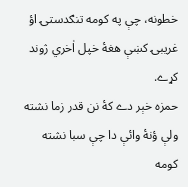خطونه، چې په کومه تنګدستۍ اؤ غريبۍ کښې هغۀ خپل اٰخري ژوند کړے.
حمزه خېر دے کۀ نن قدر زما نشته
ولې ؤنۀ وائې دا چې سبا نشته
کومه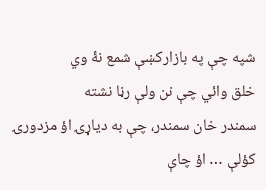شپه چې په بازارکښې شمع نۀ وي
خلق وائي چې نن ولې رڼا نشته
سمندر خان سمندر، چې به دياړۍ اؤ مزدورۍ کؤلې … اؤ چاې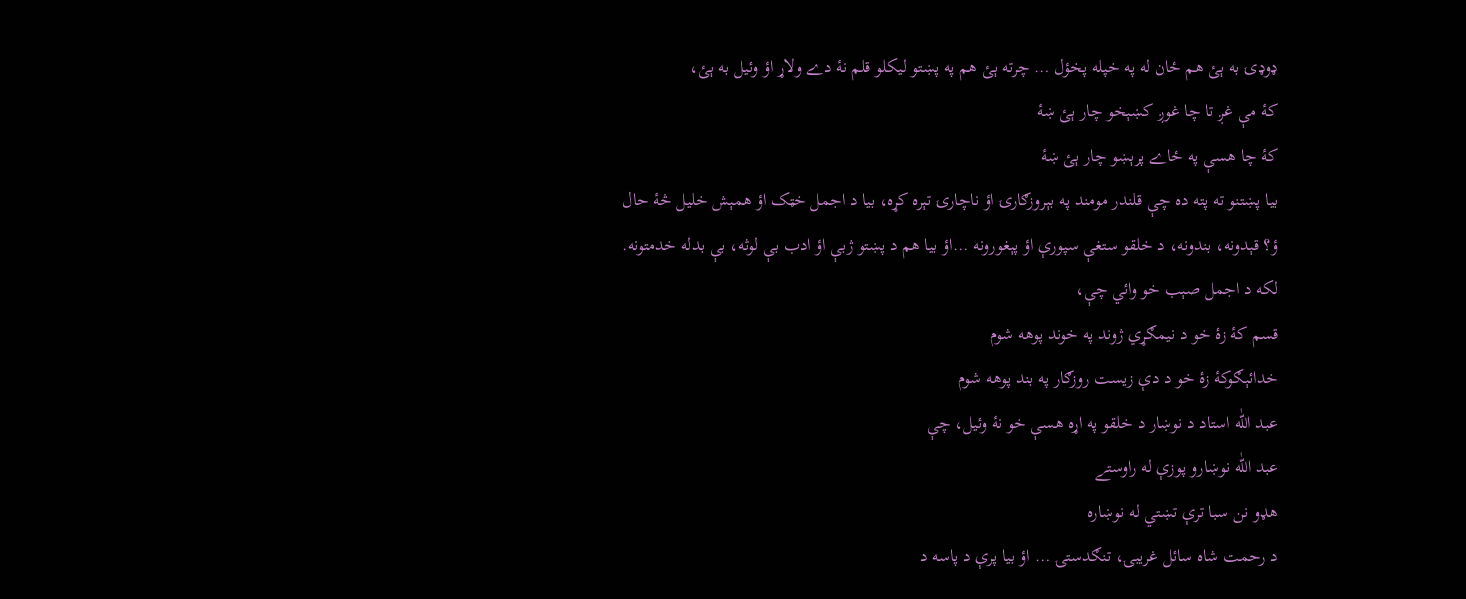ډوډۍ به ېئ هم ځان له په خپله پخؤل … چرته ېئ هم په پښتو ليکلو قلم نۀ دے ولاړ اؤ وئيل به ېئ،
کۀ مې غږ تا چا غوږ کښېخو چار ېئ ښۀ
کۀ چا هسې په ځاے پرېښو چار ېئ ښۀ
بيا پښتنو ته پته ده چې قلندر مومند په بېروزګارۍ اؤ ناچارۍ تېره کړه، بيا د اجمل خټک اؤ همېش خليل څۀ حال ؤ؟ قېدونه، بندونه، د خلقو ستغې سپورې اؤ پېغورونه …اؤ بيا هم د پښتو ژبې اؤ ادب بې لوثه، بې بدله خدمتونه. لکه د اجمل صېب خو وائي چې،
قسم کۀ زۀ خو د نيمګړي ژوند په خوند پوهه شوم
خدائېګوکۀ زۀ خو د دې زيست روزګار په بند پوهه شوم
عبد اللّٰه استاد د نوښار د خلقو په اړه هسې خو نۀ وئيل، چې
عبد اللّٰه نوښارو پوزې له راوستے
هډو نن سبا ترې تښتي له نوښاره
د رحمت شاه سائل غريبۍ، تنګدستۍ … اؤ بيا پرې د پاسه د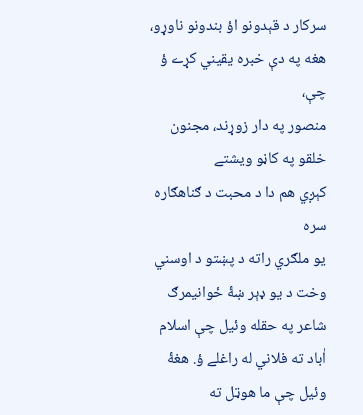سرکار د قېدونو اؤ بندونو ناوړو، هغه په دې خبره يقيني کړے ؤ چې،
منصور په دار زوړند، مجنون خلقو په کاڼو ويشتے
کېږي هم دا د محبت د ګناهګاره سره
يو ملګري راته د پښتو د اوسني وخت د يو ډېر ښۀ ځوانيمرګ شاعر په حقله وئيل چې اسلام اٰباد ته فلاني له راغلے ؤ. هغۀ وئيل چې ما هوټل ته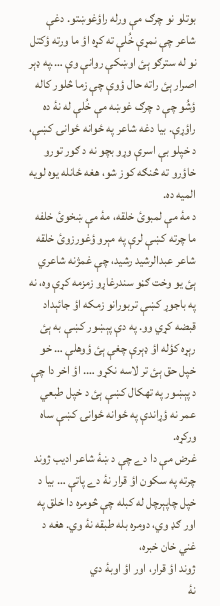بوتلو نو چرګ مې ورله راؤغوښتو. دغې شاعر چې نمړې خُلې ته کړه اؤ ما ورته ؤکتل نو له سترګو ېئ اوښکې روانې وې ….په ډېر اصرار ېئ راته حال ؤوې چې زما څلور کاله ؤشُو چې د چرګ غوښه مې خُلې له نۀ ده راؤړې. بيا دغه شاعر په ځوانه ځوانۍ کښې، د خپلو بې اسرې وړو بچو نه د ګور تورو خاؤرو ته څنګه کوز شو، هغه ځانله يوه لويه الميه ده.
د مۀ مې لمبوئ خلقه، مۀ مې ښخوئ خلفه
ما چرته کښې لرې په مېرو ؤغورزوئ خلقه
شاعر عبدالرشيد رشيد، چې غمژنه شاعري ېئ يو وخت ګڼو سندرغاړو زمزمه کړې وه، نه په باجوړ کښې تربورانو زمکه اؤ جائېداد قبضه کړي وو. په دې پېښور کښې به ېئ رېړه کؤله اؤ ډېرې چغې ېئ ؤوهلې … خو خپل حق ېئ تر لاسه نکړو …. اؤ اخر دا چې د پېښور په تهکال کښې ېئ د خپل طبعي عمر نه ؤړاندې په ځوانه ځوانۍ کښې ساه ورکړه.
غرض مې دا دے چې د ښۀ شاعر اديب ژوند چرته په سکون اؤ قرار نۀ دے پاتې … بيا د خپل چاپېرچل له کبله چې څومره دا خلق په اور ګډ وي، دومره بله طبقه نۀ وي. هغه د غني خان خبره،
ژوند اؤ قرار، اور اؤ اوبۀ دي
نۀ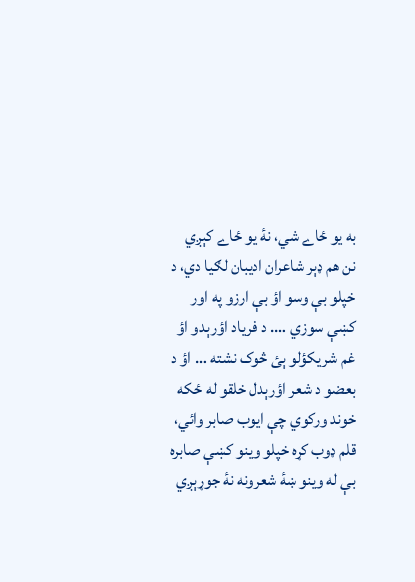به يو ځاے شي، نۀ يو ځاے کېږي
نن هم ډېر شاعران اديبان لګيا دي، د خپلو بې وسو اؤ بې ارزو په اور کښې سوزي …. د فرياد اؤرېدو اؤ غم شريکؤلو ېئ څوک نشته … اؤ د بعضو د شعر اؤرېدل خلقو له ځکه خوند ورکوي چې ايوب صابر وائي،
قلم ډوب کړه خپلو وينو کښې صابره
بې له وينو ښۀ شعرونه نۀ جوړېږي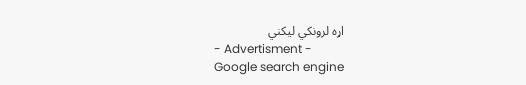اړه لرونکي ليکني
- Advertisment -
Google search engine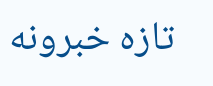تازه خبرونه